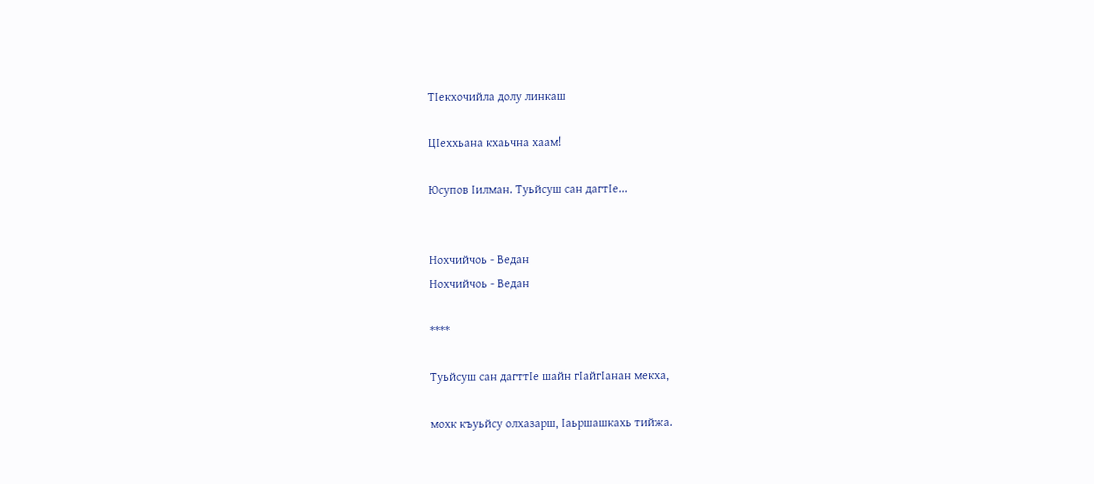ТIекхочийла долу линкаш

ЦIеххьана кхаьчна хаам!

Юсупов Iилман. Туьйсуш сан дагтIе...


Нохчийчоь - Ведан
Нохчийчоь - Ведан

****

Туьйсуш сан дагттIе шайн гIайгIанан мекха,

мохк къуьйсу олхазарш, Iаьршашкахь тийжа.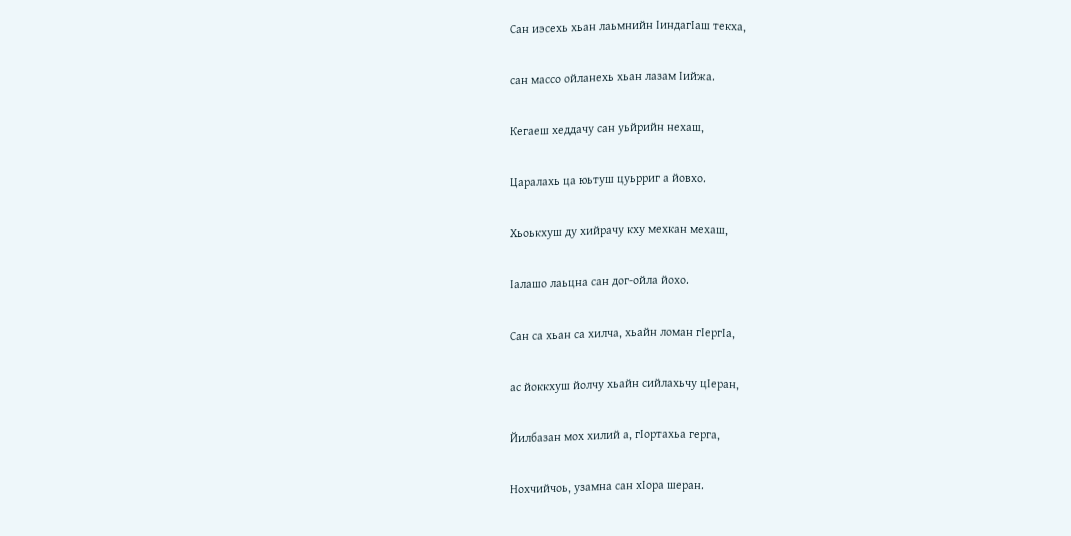Сан иэсехь хьан лаьмнийн IиндагIаш текха,

сан массо ойланехь хьан лазам Iийжа.

Кегаеш хеддачу сан уьйрийн нехаш,

Царалахь ца юьтуш цуьрриг а йовхо.

Хьоькхуш ду хийрачу кху мехкан мехаш,

Iалашо лаьцна сан дог-ойла йохо.

Сан са хьан са хилча, хьайн ломан гIергIа,

ас йоккхуш йолчу хьайн сийлахьчу цIеран,

Йилбазан мох хилий а, гIортахьа герга,

Нохчийчоь, узамна сан хIора шеран.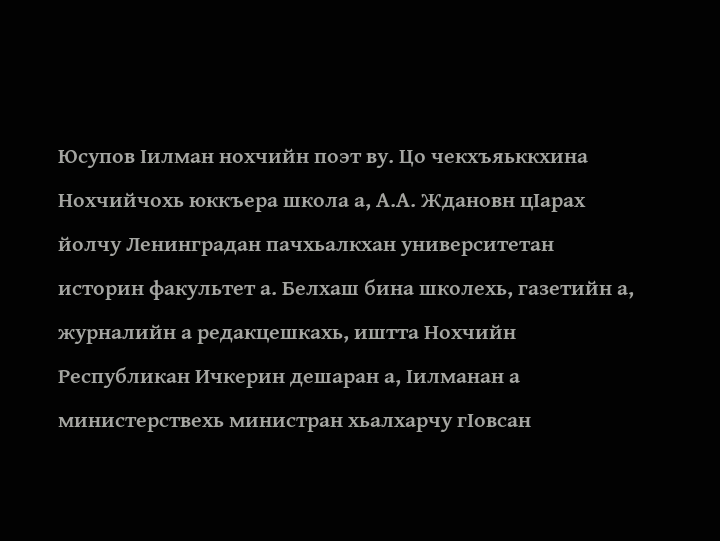Юсупов Iилман нохчийн поэт ву. Цо чекхъяьккхина Нохчийчохь юккъера школа а, А.А. Ждановн цIарах йолчу Ленинградан пачхьалкхан университетан историн факультет а. Белхаш бина школехь, газетийн а, журналийн а редакцешкахь, иштта Нохчийн Республикан Ичкерин дешаран а, Iилманан а министерствехь министран хьалхарчу гIовсан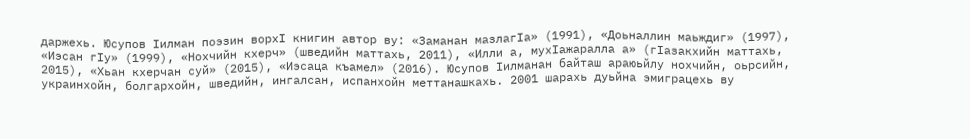даржехь. Юсупов Iилман поэзин ворхI книгин автор ву: «Заманан мазлагIа» (1991), «Доьналлин маьждиг» (1997), «Иэсан гIу» (1999), «Нохчийн кхерч» (шведийн маттахь, 2011), «Илли а, мухIажаралла а» (гIазакхийн маттахь, 2015), «Хьан кхерчан суй» (2015), «Иэсаца къамел» (2016). Юсупов Iилманан байташ араюьйлу нохчийн, оьрсийн, украинхойн, болгархойн, шведийн, ингалсан, испанхойн меттанашкахь. 2001 шарахь дуьйна эмиграцехь ву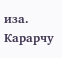иза. Карарчу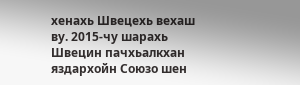хенахь Швецехь вехаш ву. 2015-чу шарахь Швецин пачхьалкхан яздархойн Союзо шен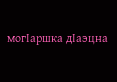могIаршка дIаэцна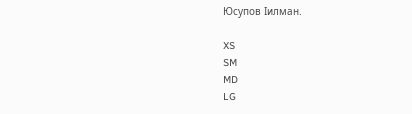Юсупов Iилман.

XS
SM
MD
LG